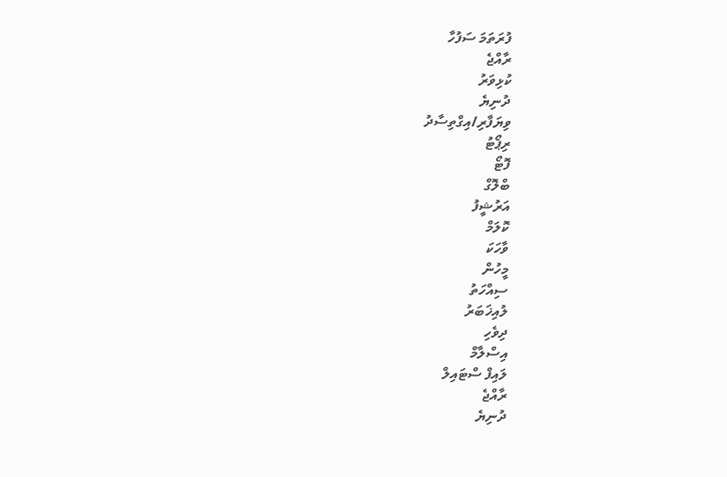ފުރަތަމަ ސަފުހާ
ރާއްޖެ
ކުޅިވަރު
ދުނިޔެ
ވިޔަފާރި/އިގްތިސާދު
ރިޕޯޓު
ފޮޓޯ
ބްލޮގް
އަރުޝީފު
ކޮލަމް
ވާހަކަ
މީހުން
ސިއްހަތު
ލުއިޚަބަރު
ދިވެހި
އިސްލާމް
ލައިފް ސްޓައިލް
ރާއްޖެ
ދުނިޔެ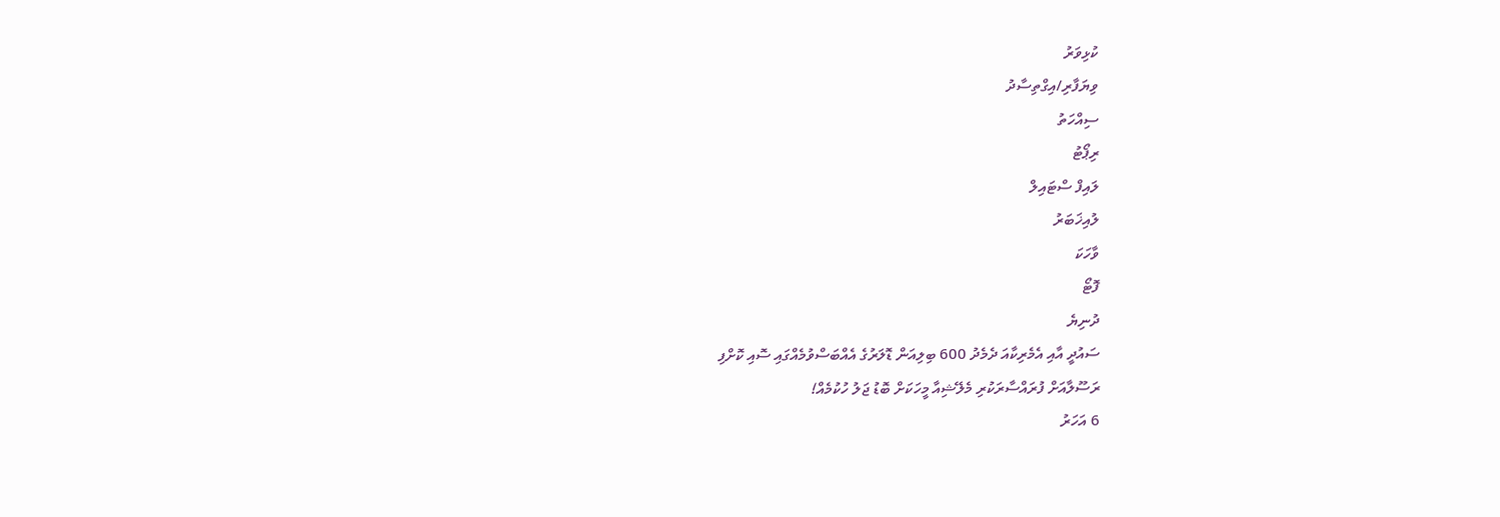ކުޅިވަރު
ވިޔަފާރި/އިގްތިސާދު
ސިއްހަތު
ރިޕޯޓު
ލައިފް ސްޓައިލް
ލުއިޚަބަރު
ވާހަކަ
ފޮޓޯ
ދުނިޔެ
ސައުދީ އާއި އެމެރިކާއަ ދެމެދު 600 ބިލިއަން ޑޮލަރުގެ އެއްބަސްވުމެއްގައި ސޮއި ކޮށްފި
ރަސޫލާއަށް ފުރައްސާރަކުރި މެލޭޝިއާ މީހަކަށް ބޮޑު ޖަލު ހުކުމެއް!
6 އަހަރު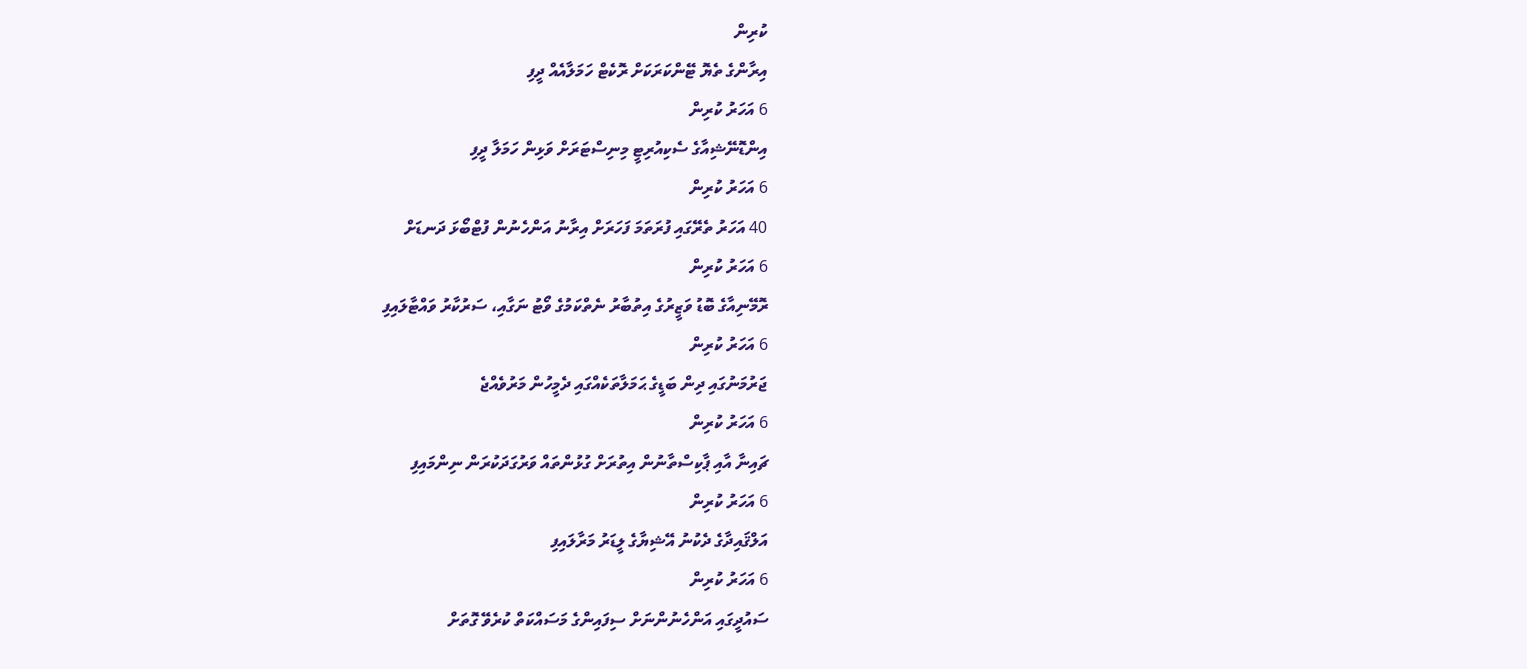ކުރިން
އިރާންގެ ތެޔޮ ޓޭންކަރަކަށް ރޮކެޓް ހަމަލާއެއް ދީފި
6 އަހަރު ކުރިން
އިންޑޮނޭޝިއާގެ ސެކިއުރިޓީ މިނިސްޓަރަށް ވަޅިން ހަމަލާ ދީފި
6 އަހަރު ކުރިން
40 އަހަރު ތެރޭގައި ފުރަތަމަ ފަހަރަށް އިރާނު އަންހެނުން ފުޓްބޯޅަ ދަނޑަށް
6 އަހަރު ކުރިން
ރޮމޭނިއާގެ ބޮޑު ވަޒީރުގެ އިތުބާރު ނެތްކަމުގެ ވޯޓު ނަގާއި، ސަރުކާރު ވައްޓާލައިފި
6 އަހަރު ކުރިން
ޖަރުމަނުގައި ދިން ބަޑީގެ ޙަމަލާތަކެއްގައި ދެމީހުން މަރުވެއްޖެ
6 އަހަރު ކުރިން
ޗައިނާ އާއި ޕާކިސްތާނުން އިތުރަށް ގުޅުންތައް ވަރުގަދަކުރަން ނިންމައިފި
6 އަހަރު ކުރިން
އަލްޤައިދާގެ ދެކުނު އޭޝިޔާގެ ލީޑަރު މަރާލައިފި
6 އަހަރު ކުރިން
ސައުދީގައި އަންހެނުންނަށް ސިފައިންގެ މަސައްކަތް ކުރެވޭ ގޮތަށް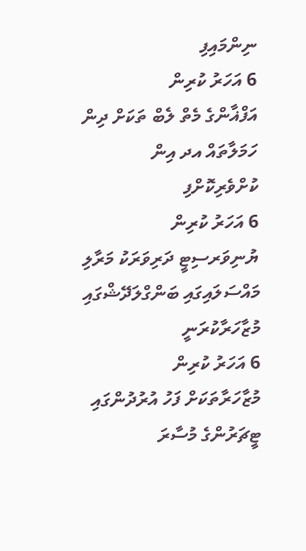ނިންމައިފި
6 އަހަރު ކުރިން
އަފްޣާންގެ މެތް ލެބް ތަކަށް ދިން ހަމަލާތައް އދ އިން ކުށްވެރިކޮށްފި
6 އަހަރު ކުރިން
ޔުނިވަރސިޓީ ދަރިވަރަކު މަރާލި މައްސަލައިގައި ބަންގްލަދޭޝްގައި މުޒާހަރާކުރަނީ
6 އަހަރު ކުރިން
މުޒާހަރާތަކަށް ފަހު އުރުދުންގައި ޓީޗަރުންގެ މުސާރަ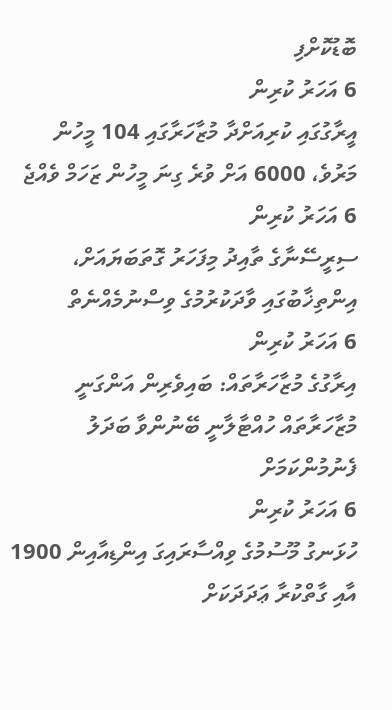ބޮޑުކޮށްފި
6 އަހަރު ކުރިން
އީރާގުގައި ކުރިއަށްދާ މުޒާހަރާގައި 104 މީހުން މަރުވެ، 6000 އަށް ވުރެ ގިނަ މީހުން ޒަހަމް ވެއްޖެ
6 އަހަރު ކުރިން
ސިރީސޭނާގެ ތާއިދު މިފަހަރު ގޮތަބަޔައަށް، އިންތިޚާބުގައި ވާދަކުރުމުގެ ވިސްނުމެއްނެތް
6 އަހަރު ކުރިން
އިރާގުގެ މުޒާހަރާތައް: ބައިވެރިން އަންގަނީ މުޒާހަރާތައް ހުއްޓާލާނީ ބޭނުންވާ ބަދަލު ފެނުމުންކަމަށް
6 އަހަރު ކުރިން
ހުޅަނގު މޫސުމުގެ ވިއްސާރައިގަ އިންޑިއާއިން 1900 އާއި ގާތްކުރާ ޢަދަދަކަށް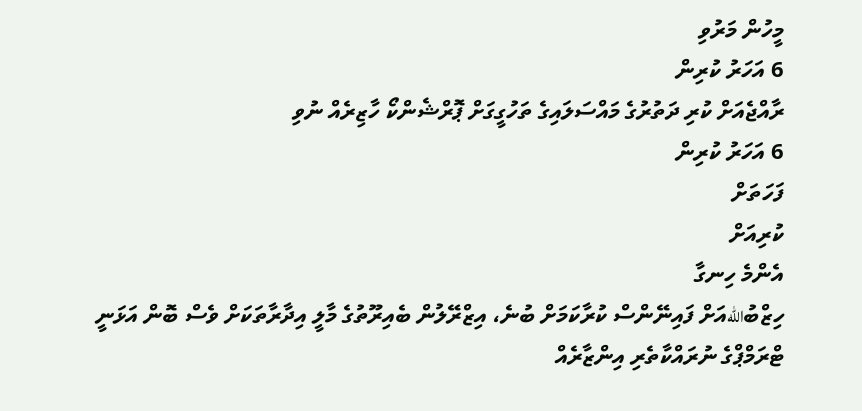މީހުން މަރުވި
6 އަހަރު ކުރިން
ރާއްޖެއަށް ކުރި ދަތުރުގެ މައްސަލައިގެ ތަހުގީގަށް ޕޮރްޝެންކޯ ހާޒިރެއް ނުވި
6 އަހަރު ކުރިން
ފަހަތަށް
ކުރިއަށް
އެންމެ ހިނގާ
ހިޒްބުاللهއަށް ފައިނޭންސް ކުރާކަމަށް ބުނެ، އިޒްރޭލުން ބެއިރޫތުގެ މާލީ އިދާރާތަކަށް ވެސް ބޮން އަޅަނީ
ޓްރަމްޕްގެ ނުރައްކާތެރި އިންޒާރެއް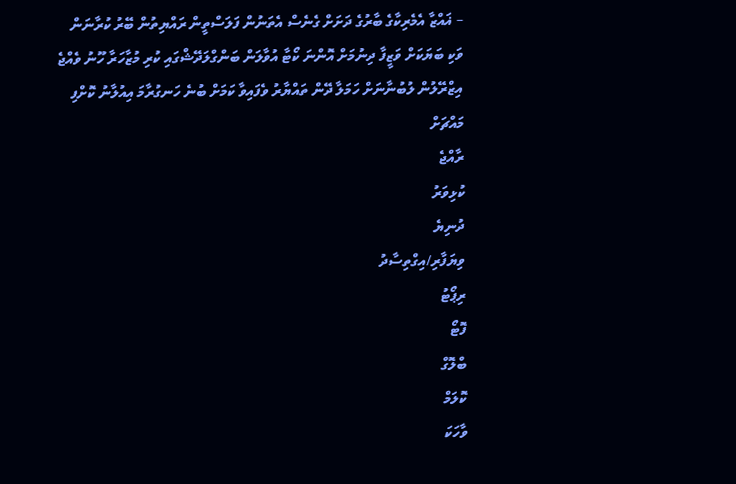– ޣައްޒާ އެމެރިކާގެ ބާރުގެ ދަށަށް ގެނެސް އެތަނުން ފަލަސްތީން ރައްޔިތުން ބޭރު ކުރާނަން
ވަކި ބަޔަކަށް ވަޒީފާ ދިނުމަށް އޮންނަ ކޯޓާ އުވާލަން ބަންގްލަދޭޝްގައި ކުރި މުޒާހަރާ ހޫނު ވެއްޖެ
އިޒްރޭލުން ލުބުނާނަށް ހަމަލާ ދޭން ތައްޔާރު ވެފައިވާ ކަމަށް ބުނެ ހަނގުރާމަ އިއުލާނު ކޮށްފި
މައްޗަށް
ރާއްޖެ
ކުޅިވަރު
ދުނިޔެ
ވިޔަފާރި/އިގްތިސާދު
ރިޕޯޓު
ފޮޓޯ
ބްލޮގް
ކޮލަމް
ވާހަކަ